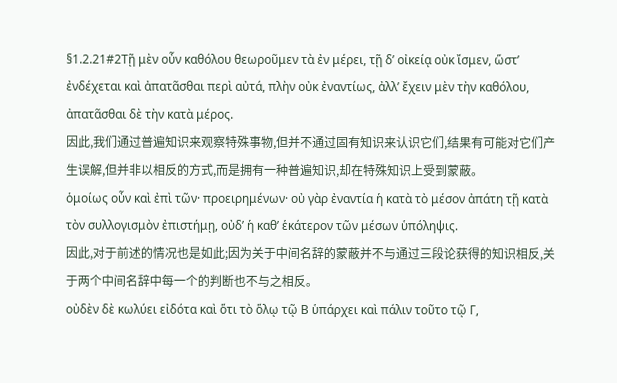§1.2.21#2Τῇ μὲν οὖν καθόλου θεωροῦμεν τὰ ἐν μέρει, τῇ δʼ οἰκείᾳ οὐκ ἴσμεν, ὥστʼ ἐνδέχεται καὶ ἀπατᾶσθαι περὶ αὐτά, πλὴν οὐκ ἐναντίως, ἀλλʼ ἔχειν μὲν τὴν καθόλου, ἀπατᾶσθαι δὲ τὴν κατὰ μέρος.
因此,我们通过普遍知识来观察特殊事物,但并不通过固有知识来认识它们,结果有可能对它们产生误解,但并非以相反的方式,而是拥有一种普遍知识,却在特殊知识上受到蒙蔽。
ὁμοίως οὖν καὶ ἐπὶ τῶν· προειρημένων· οὐ γὰρ ἐναντία ἡ κατὰ τὸ μέσον ἀπάτη τῇ κατὰ τὸν συλλογισμὸν ἐπιστήμῃ, οὐδʼ ἡ καθʼ ἑκάτερον τῶν μέσων ὑπόληψις.
因此,对于前述的情况也是如此;因为关于中间名辞的蒙蔽并不与通过三段论获得的知识相反,关于两个中间名辞中每一个的判断也不与之相反。
οὐδὲν δὲ κωλύει εἰδότα καὶ ὅτι τὸ ὅλῳ τῷ Β ὑπάρχει καὶ πάλιν τοῦτο τῷ Γ,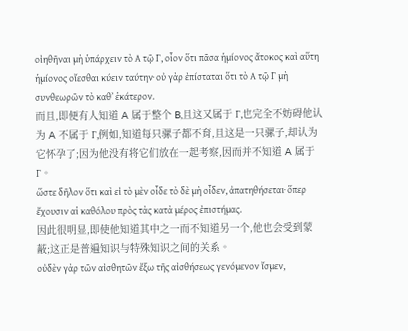οἰηθῆναι μὴ ὑπάρχειν τὸ Α τῷ Γ, οἷον ὅτι πᾶσα ἡμίονος ἄτοκος καὶ αὕτη ἡμίονος οἴεσθαι κύειν ταύτην· οὐ γὰρ ἐπίσταται ὅτι τὸ Α τῷ Γ μὴ συνθεωρῶν τὸ καθʼ ἑκάτερον.
而且,即便有人知道 A 属于整个 B,且这又属于 Γ,也完全不妨碍他认为 A 不属于 Γ,例如,知道每只骡子都不育,且这是一只骡子,却认为它怀孕了;因为他没有将它们放在一起考察,因而并不知道 A 属于 Γ。
ὥστε δῆλον ὅτι καὶ εἰ τὸ μὲν οἶδε τὸ δὲ μὴ οἶδεν, ἀπατηθήσεται· ὅπερ ἔχουσιν αἱ καθόλου πρὸς τὰς κατὰ μέρος ἐπιστήμας.
因此很明显,即使他知道其中之一而不知道另一个,他也会受到蒙蔽;这正是普遍知识与特殊知识之间的关系。
οὐδὲν γὰρ τῶν αἰσθητῶν ἔξω τῆς αἰσθήσεως γενόμενον ἴσμεν,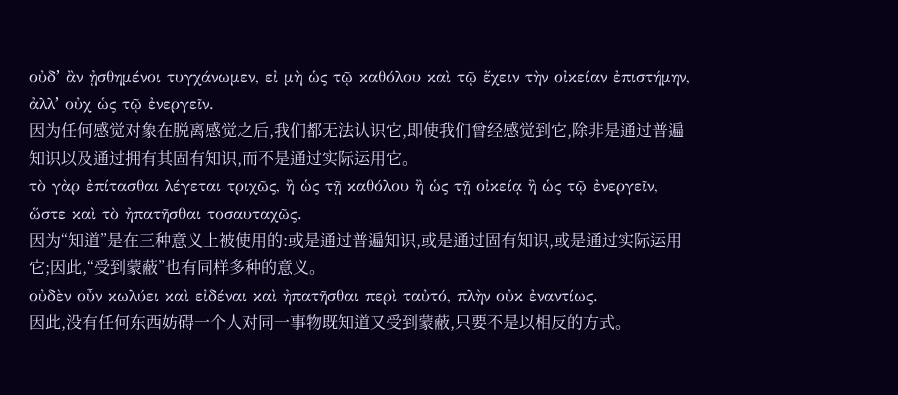οὐδʼ ἂν ᾐσθημένοι τυγχάνωμεν, εἰ μὴ ὡς τῷ καθόλου καὶ τῷ ἔχειν τὴν οἰκείαν ἐπιστήμην, ἀλλʼ οὐχ ὡς τῷ ἐνεργεῖν.
因为任何感觉对象在脱离感觉之后,我们都无法认识它,即使我们曾经感觉到它,除非是通过普遍知识以及通过拥有其固有知识,而不是通过实际运用它。
τὸ γὰρ ἐπίτασθαι λέγεται τριχῶς, ἢ ὡς τῇ καθόλου ἢ ὡς τῇ οἰκείᾳ ἢ ὡς τῷ ἐνεργεῖν, ὥστε καὶ τὸ ἠπατῆσθαι τοσαυταχῶς.
因为“知道”是在三种意义上被使用的:或是通过普遍知识,或是通过固有知识,或是通过实际运用它;因此,“受到蒙蔽”也有同样多种的意义。
οὐδὲν οὖν κωλύει καὶ εἰδέναι καὶ ἠπατῆσθαι περὶ ταὐτό, πλὴν οὐκ ἐναντίως.
因此,没有任何东西妨碍一个人对同一事物既知道又受到蒙蔽,只要不是以相反的方式。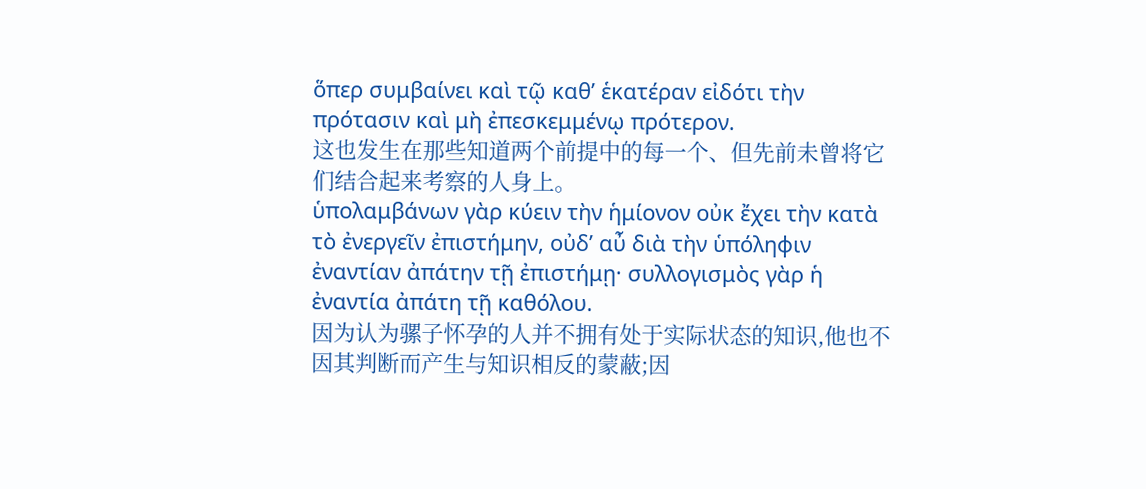ὅπερ συμβαίνει καὶ τῷ καθʼ ἑκατέραν εἰδότι τὴν πρότασιν καὶ μὴ ἐπεσκεμμένῳ πρότερον.
这也发生在那些知道两个前提中的每一个、但先前未曾将它们结合起来考察的人身上。
ὑπολαμβάνων γὰρ κύειν τὴν ἡμίονον οὐκ ἔχει τὴν κατὰ τὸ ἐνεργεῖν ἐπιστήμην, οὐδʼ αὖ διὰ τὴν ὑπόληφιν ἐναντίαν ἀπάτην τῇ ἐπιστήμῃ· συλλογισμὸς γὰρ ἡ ἐναντία ἀπάτη τῇ καθόλου.
因为认为骡子怀孕的人并不拥有处于实际状态的知识,他也不因其判断而产生与知识相反的蒙蔽;因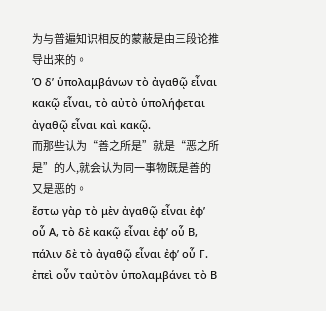为与普遍知识相反的蒙蔽是由三段论推导出来的。
Ὁ δʼ ὑπολαμβάνων τὸ ἀγαθῷ εἶναι κακῷ εἶναι, τὸ αὐτὸ ὑπολήφεται ἀγαθῷ εἶναι καὶ κακῷ.
而那些认为“善之所是”就是“恶之所是”的人,就会认为同一事物既是善的又是恶的。
ἔστω γὰρ τὸ μὲν ἀγαθῷ εἶναι ἐφʼ οὗ Α, τὸ δὲ κακῷ εἶναι ἐφʼ οὗ Β, πάλιν δὲ τὸ ἀγαθῷ εἶναι ἐφʼ οὗ Γ. ἐπεὶ οὖν ταὐτὸν ὑπολαμβάνει τὸ Β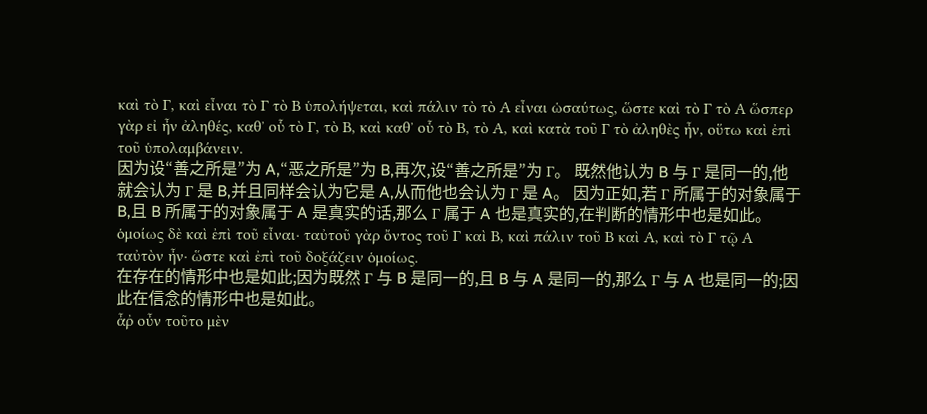καὶ τὸ Γ, καὶ εἶναι τὸ Γ τὸ Β ὑπολήψεται, καὶ πάλιν τὸ τὸ Α εἶναι ὡσαύτως, ὥστε καὶ τὸ Γ τὸ Α ὥσπερ γὰρ εἰ ἦν ἀληθές, καθʼ οὗ τὸ Γ, τὸ Β, καὶ καθʼ οὗ τὸ Β, τὸ Α, καὶ κατὰ τοῦ Γ τὸ ἀληθὲς ἦν, οὕτω καὶ ἐπὶ τοῦ ὑπολαμβάνειν.
因为设“善之所是”为 A,“恶之所是”为 B,再次,设“善之所是”为 Γ。 既然他认为 B 与 Γ 是同一的,他就会认为 Γ 是 B,并且同样会认为它是 A,从而他也会认为 Γ 是 A。 因为正如,若 Γ 所属于的对象属于 B,且 B 所属于的对象属于 A 是真实的话,那么 Γ 属于 A 也是真实的,在判断的情形中也是如此。
ὁμοίως δὲ καὶ ἐπὶ τοῦ εἶναι· ταὐτοῦ γὰρ ὄντος τοῦ Γ καὶ Β, καὶ πάλιν τοῦ Β καὶ Α, καὶ τὸ Γ τῷ Α ταὐτὸν ἦν· ὥστε καὶ ἐπὶ τοῦ δοξάζειν ὁμοίως.
在存在的情形中也是如此;因为既然 Γ 与 B 是同一的,且 B 与 A 是同一的,那么 Γ 与 A 也是同一的;因此在信念的情形中也是如此。
ἆῤ οὖν τοῦτο μὲν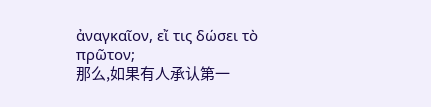ἀναγκαῖον, εἴ τις δώσει τὸ πρῶτον;
那么,如果有人承认第一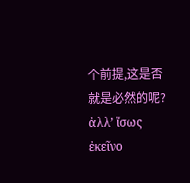个前提,这是否就是必然的呢?
ἀλλʼ ἴσως ἐκεῖνο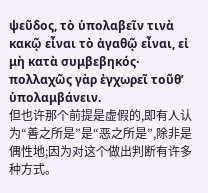ψεῦδος, τὸ ὑπολαβεῖν τινὰ κακῷ εἶναι τὸ ἀγαθῷ εἶναι, εἰ μὴ κατὰ συμβεβηκός· πολλαχῶς γὰρ ἐγχωρεῖ τοῦθʼ ὑπολαμβάνειν.
但也许那个前提是虚假的,即有人认为“善之所是”是“恶之所是”,除非是偶性地;因为对这个做出判断有许多种方式。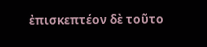ἐπισκεπτέον δὲ τοῦτο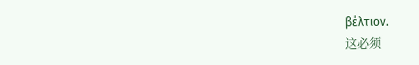βέλτιον.
这必须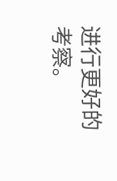进行更好的考察。